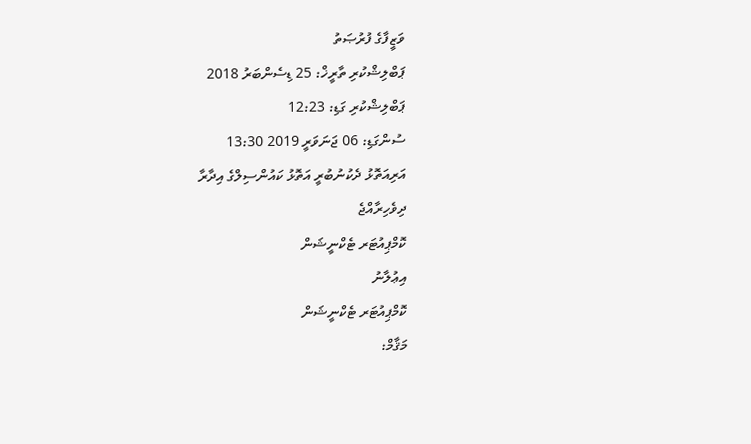ވަޒީފާގެ ފުރުޞަތު
ޕަބްލިޝްކުރި ތާރީޚް: 25 ޑިސެންބަރު 2018
ޕަބްލިޝްކުރި ގަޑި: 12:23
ސުންގަޑި: 06 ޖަނަވަރީ 2019 13:30
އަރިއަތޮޅު ދެކުނުބުރީ އަތޮޅު ކައުންސިލްގެ އިދާރާ
ދިވެހިރާއްޖެ
ކޮމްޕިއުޓަރ ޓެކްނީޝަން
އިޢުލާނު
ކޮމްޕިއުޓަރ ޓެކްނީޝަން
މަޤާމް: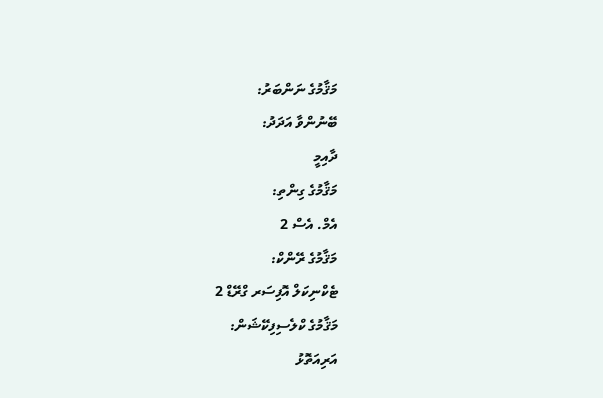މަޤާމުގެ ނަންބަރު:
ބޭނުންވާ އަދަދު:
ދާއިމީ
މަޤާމުގެ ގިންތި:
އެމް. އެސް 2
މަޤާމުގެ ރޭންކް:
ޓެކްނިކަލް އޮފިސަރ ގްރޭޑް 2
މަޤާމުގެ ކްލެސިފިކޭޝަން:
އަރިއަތޮޅު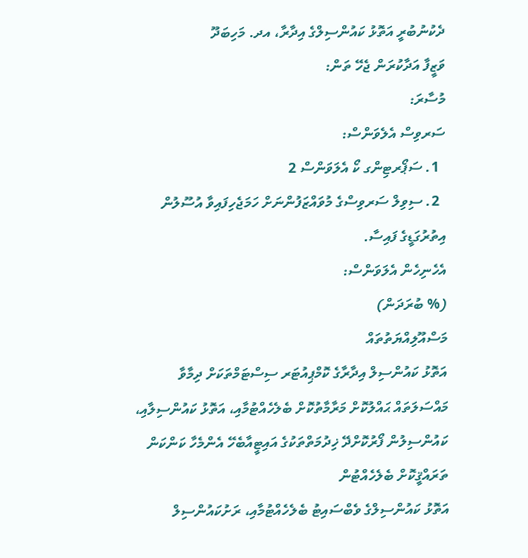ދެކުނުބުރީ އަތޮޅު ކައުންސިލްގެ އިދާރާ، އދ. މަހިބަދޫ
ވަޒީފާ އަދާކުރަން ޖެހޭ ތަން:
މުސާރަ:
ސަރވިސް އެލެވަންސް:
  1. ސަޕޯރޓިންގ ކޯ އެލަވަންސް 2
  2. ސިވިލް ސަރވިސްގެ މުވައްޒަފުންނަށް ހަމަޖެހިފައިވާ އުސޫލުން އިތުރުގަޑީގެ ފައިސާ.
އެހެނިހެން އެލަވަންސް:
(% ބުރަދަން)
މަސްއޫލިއްޔަތުތައް
އަތޮޅު ކައުންސިލް އިދާރާގެ ކޮމްޕިއުޓަރ ސިސްޓަމްތަކަށް ދިމާވާ މައްސަލަތައް ޙައްލުކޮށް މަރާމާތުކޮށް ބެލެހެއްޓުމާއި، އަތޮޅު ކައުންސިލާއި، ކައުންސިލުން ފޯރުކޮށްދޭ ޚިދުމަތްތަކުގެ އައިޓީއާބެހޭ އެންމެހާ ކަންކަން ތަރައްޤީކޮށް ބެލެހެއްޓުން
އަތޮޅު ކައުންސިލްގެ ވެބްސައިޓު ބެލެހެއްޓުމާއި، ރަށުކައުންސިލް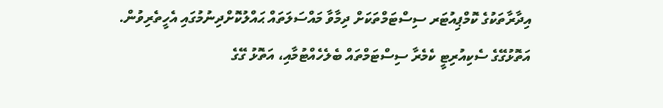އިދާރާތަކުގެ ކޮމްޕިއުޓަރ ސިސްޓަމްތަކަށް ދިމާވާ މައްސަލަތައް ޙައްލުކޮށްދިނުމުގައި އެހީތެރިވުން.
އަތޮޅުގޭގެ ސެކިއުރިޓީ ކެމެރާ ސިސްޓަމްތައް ބެލެހެއްޓުމާއި، އަތޮޅު ގޭގެ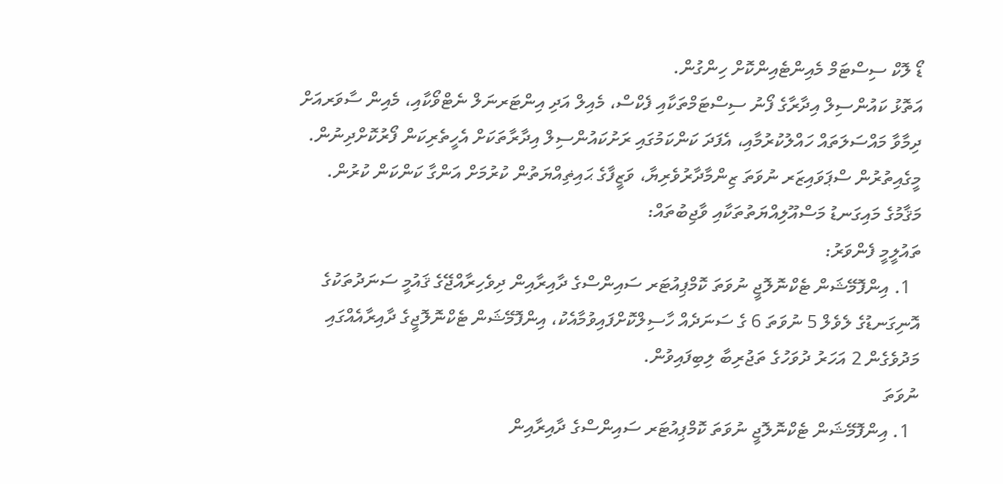ޑޯ ލޮކް ސިސްޓަމް މެއިންޓެއިންކޮށް ހިންގުން.
އަތޮޅު ކައުންސިލް އިދާރާގެ ފޯނު ސިސްޓަމްތަކާއި ފެކްސް، މެއިލް އަދި އިންޓަރނަލް ނެޓްވޯކާއި، މެއިން ސާވަރއަށް ދިމާވާ މައްސަލަތައް ހައްލުކުރުމާއި، އެފަދަ ކަންކަމުގައި ރަށުކައުންސިލް އިދާރާތަކަށް އެހީތެރިކަން ފޯރުކޮށްދިނުން.
މީގެއިތުރުން ސްޕަވައިޒަރ ނުވަތަ ޒިންމާދާރުވެރިޔާ، ވަޒީފާގެ ޙައިޡިއްޔަތުން ކުރުމަށް އަންގާ ކަންކަން ކުރުން.
މަޤާމުގެ މައިގަނޑު މަސްއޫލިއްޔަތުތަކާއި ވާޖިބުތައް:
ތައުލީމީ ފެންވަރު:
  1. އިންފޮމޭޝަން ޓެކްނޮލޮޖީ ނުވަތަ ކޮމްޕިއުޓަރ ސައިންސްގެ ދާއިރާއިން ދިވެހިރާއްޖޭގެ ޤައުމީ ސަނަދުތަކުގެ އޮނިގަނޑުގެ ލެވެލް 5 ނުވަތަ 6 ގެ ސަނަދެއް ހާސިލްކޮށްފައިވުމާއެކު، އިންފޮމޭޝަން ޓެކްނޮލޮޖީގެ ދާއިރާއެއްގައި މަދުވެގެން 2 އަހަރު ދުވަހުގެ ތަޖުރިބާ ލިބިފައިވުން.
ނުވަތަ
  1. އިންފޮމޭޝަން ޓެކްނޮލޮޖީ ނުވަތަ ކޮމްޕިއުޓަރ ސައިންސްގެ ދާއިރާއިން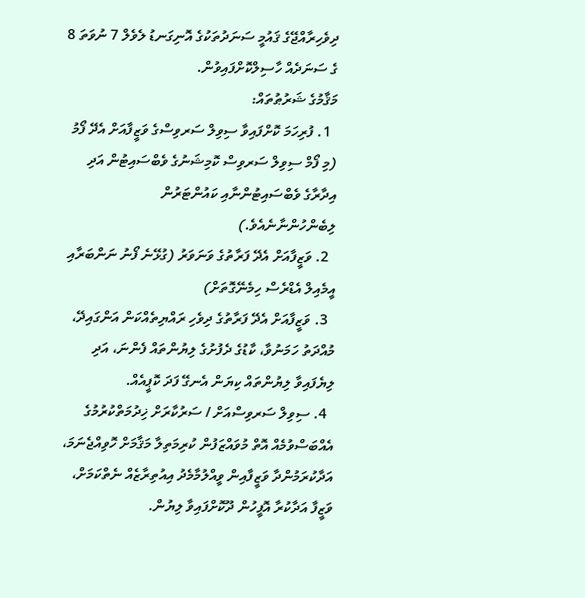ދިވެހިރާއްޖޭގެ ޤައުމީ ސަނަދުތަކުގެ އޮނިގަނޑު ލެވެލް 7 ނުވަތަ 8 ގެ ސަނަދެއް ހާސިލްކޮށްފައިވުން.
މަޤާމުގެ ޝަރުޠުތައް:
  1. ފުރިހަމަ ކޮށްފައިވާ ސިވިލް ސަރވިސްގެ ވަޒީފާއަށް އެދޭ ފޯމު (މި ފޯމް ސިވިލް ސަރވިސް ކޮމިޝަނުގެ ވެބްސައިޓުން އަދި އިދާރާގެ ވެބްސައިޓުންނާއި ކައުންޓަރުން ލިބެންހުންނާނެއެވެ.)
  2. ވަޒީފާއަށް އެދޭ ފަރާތުގެ ވަނަވަރު (ގުޅޭނެ ފޯނު ނަންބަރާއި އީމެއިލް އެޑްރެސް ހިމެނޭގޮތަށް)
  3. ވަޒީފާއަށް އެދޭ ފަރާތުގެ ދިވެހި ރައްޔިތެއްކަން އަންގައިދޭ، މުއްދަތު ހަމަނުވާ، ކާޑުގެ ދެފުށުގެ ލިޔުންތައް ފެންނަ، އަދި ލިޔެފައިވާ ލިޔުންތައް ކިޔަން އެނގޭ ފަދަ ކޮޕީއެއް.
  4. ސިވިލް ސަރވިސްއަށް / ސަރުކާރަށް ޚިދުމަތްކުރުމުގެ އެއްބަސްވުމެއް އޮތް މުވައްޒަފުން ކުރިމަތިލާ މަޤާމަށް ހޮވިއްޖެނަމަ، އަދާކުރަމުންދާ ވަޒީފާއިން ވީއްލުމާމެދު އިއުތިރާޒެއް ނެތްކަމަށް، ވަޒީފާ އަދާކުރާ އޮފީހުން ދޫކޮށްފައިވާ ލިޔުން.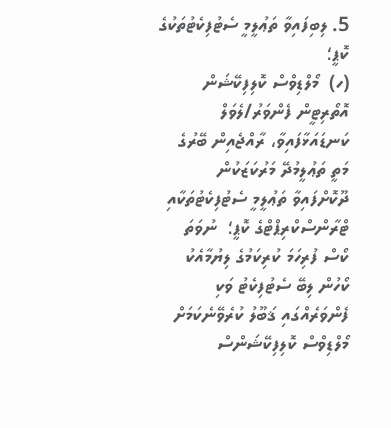5. ލިބިފައިވާ ތަޢުލީމީ ސެޓުފިކެޓުތަކުގެ ކޮޕީ؛
(ހ)  މޯލްޑިވްސް ކޮލިފިކޭޝަން އޮތޯރިޓީން ފެންވަރު/ލެވަލް ކަނޑައަޅާފައިވާ، ރާއްޖެއިން ބޭރުގެ މަތީ ތަޢުލީމުދޭ މަރުކަޒަކުން ދޫކޮށްފައިވާ ތަޢުލީމީ ސެޓުފިކެޓުތަކާއި ޓްރާންސްކްރިޕްޓްގެ ކޮޕީ؛  ނުވަތަ ކޯސް ފުރިހަމަ ކުރިކަމުގެ ލިޔުމާއެކު ކޯހުން ލިބޭ ސެޓުފިކެޓު ވަކި ފެންވަރެއްގައި ޤަބޫލު ކުރެވޭނެކަމަށް މޯލްޑިވްސް ކޮލިފިކޭޝަންސް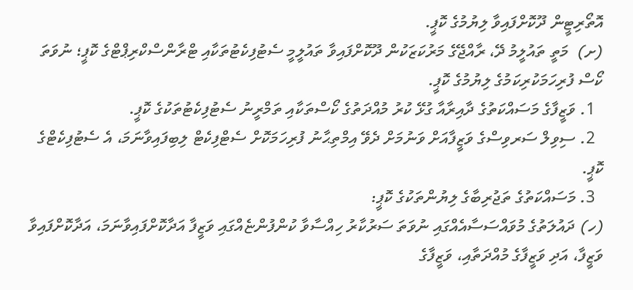އޮތޯރިޓީން ދޫކޮށްފައިވާ ލިޔުމުގެ ކޮޕީ.
(ށ)  މަތީ ތައުލީމު ދޭ، ރާއްޖޭގެ މަރުކަޒަކުން ދޫކޮށްފައިވާ ތައުލީމީ ސެޓުފިކެޓުތަކާއި ޓްރާންސްކްރިޕްޓްގެ ކޮޕީ؛ ނުވަތަ ކޯސް ފުރިހަމަކުރިކަމުގެ ލިޔުމުގެ ކޮޕީ.
  1. ވަޒީފާގެ މަސައްކަތުގެ ދާއިރާއާ ގުޅޭ ކުރު މުއްދަތުގެ ކޯސްތަކާއި ތަމްރީނު ސެޓުފިކެޓުތަކުގެ ކޮޕީ.
  2. ސިވިލް ސަރވިސްގެ ވަޒީފާއަށް ވަނުމަށް ދެވޭ އިމްތިޙާނު ފުރިހަމަކޮށް ސެޓްފިކެޓް ލިބިފައިވާނަމަ، އެ ސެޓުފިކެޓްގެ ކޮޕީ.
  3. މަސައްކަތުގެ ތަޖުރިބާގެ ލިޔުންތަކުގެ ކޮޕީ:
(ހ) ދައުލަތުގެ މުވައްސަސާއެއްގައި ނުވަތަ ސަރުކާރު ހިއްސާވާ ކުންފުންޏެއްގައި ވަޒީފާ އަދާކޮށްފައިވާނަމަ، އަދާކޮށްފައިވާ ވަޒީފާ، އަދި ވަޒީފާގެ މުއްދަތާއި، ވަޒީފާގެ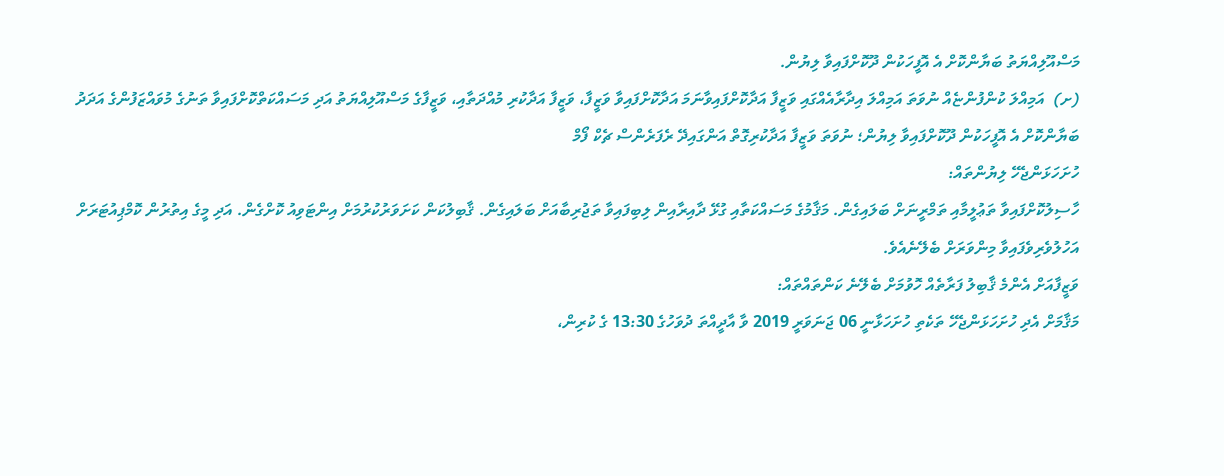މަސްއޫލިއްޔަތު ބަޔާންކޮށް އެ އޮފީހަކުން ދޫކޮށްފައިވާ ލިޔުން.
(ށ)  އަމިއްލަ ކުންފުންޏެއް ނުވަތަ އަމިއްލަ އިދާރާއެއްގައި ވަޒީފާ އަދާކޮށްފައިވާނަމަ އަދާކޮށްފައިވާ ވަޒީފާ، ވަޒީފާ އަދާކުރި މުއްދަތާއި، ވަޒީފާގެ މަސްއޫލިއްޔަތު އަދި މަސައްކަތްކޮށްފައިވާ ތަނުގެ މުވައްޒަފުންގެ އަދަދު ބަޔާންކޮށް އެ އޮފީހަކުން ދޫކޮށްފައިވާ ލިޔުން؛ ނުވަތަ ވަޒީފާ އަދާކުރިގޮތް އަންގައިދޭ ރެފަރެންސް ޗެކް ފޯމް
ހުށަހަޅަންޖެހޭ ލިޔުންތައް:
ހާސިލުކޮށްފައިވާ ތަޢުލީމާއި ތަމްރީނަށް ބަލައިގެން. މަޤާމުގެ މަސައްކަތާއި ގުޅޭ ދާއިރާއިން ލިބިފައިވާ ތަޖުރިބާއަށް ބަލައިގެން. ޤާބިލުކަން ކަށަވަރުކުރުމަށް އިންޓަވިއު ކޮށްގެން. އަދި މީގެ އިތުރުން ކޮމްޕިއުޓަރަށް އަހުލުވެރިވެފައިވާ މިންވަރަށް ބެލޭނެއެވެ.
ވަޒީފާއަށް އެންމެ ޤާބިލު ފަރާތެއް ހޮވުމަށް ބެލޭނެ ކަންތައްތައް:
މަޤާމަށް އެދި ހުށަހަޅަންޖެހޭ ތަކެތި ހުށަހަޅާނީ 06 ޖަނަވަރީ 2019 ވާ އާދީއްތަ ދުވަހުގެ 13:30 ގެ ކުރިން،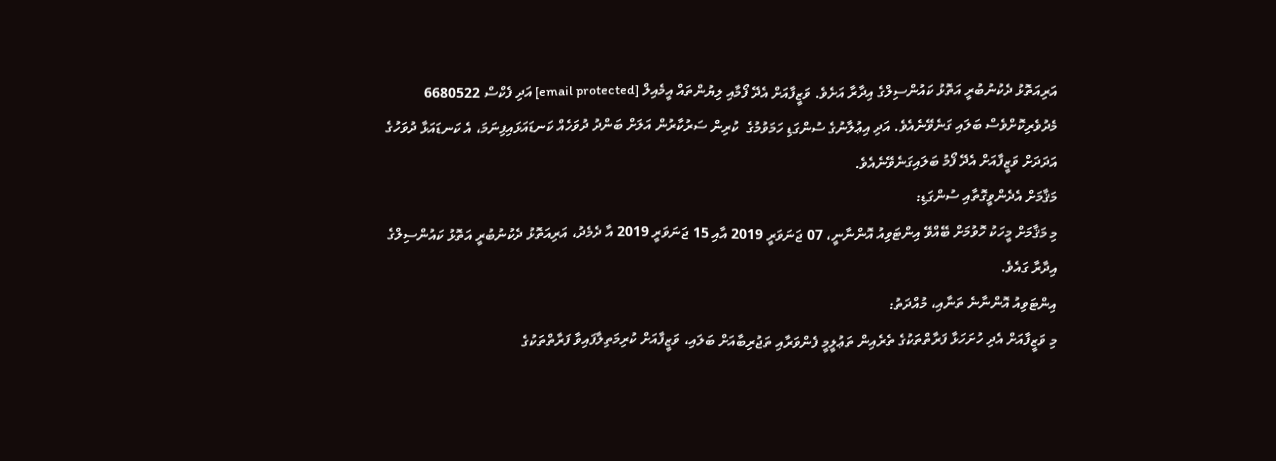އަރިއަތޮޅު ދެކުނުބުރީ އަތޮޅު ކައުންސިލްގެ އިދާރާ އަށެވެ. ވަޒީފާއަށް އެދޭ ފޯމާއި ލިޔުންތައް އީމެއިލް [email protected] އަދި ފެކްސް 6680522 މެދުވެރިކޮށްވެސް ބަލައި ގަނެވޭނެއެވެ. އަދި އިޢުލާނުގެ ސުންގަޑި ހަމަވުމުގެ  ކުރިން ސަރުކާރުން އަލަށް ބަންދު ދުވަހެއް ކަނޑައަޅައިފިނަމަ، އެ ކަނޑައަޅާ ދުވަހުގެ އަދަދަށް ވަޒީފާއަށް އެދޭ ފޯމު ބަލައިގަނެވޭނެއެވެ.
މަޤާމަށް އެދެންވީގޮތާއި ސުންގަޑި:
މި މަޤާމަށް މީހަކު ހޮވުމަށް ބޭއްވޭ އިންޓަވިއު އޮންނާނީ، 07 ޖަނަވަރީ 2019 އާއި 15 ޖަނަވަރީ 2019 އާ ދެމެދު، އަރިއަތޮޅު ދެކުނުބުރީ އަތޮޅު ކައުންސިލްގެ އިދާރާ ގައެވެ.
އިންޓަވިއު އޮންނާނެ ތަނާއި، މުއްދަތު:
މި ވަޒީފާއަށް އެދި ހުށަހަޅާ ފަރާތްތަކުގެ ތެރެއިން ތަޢުލީމީ ފެންވަރާއި ތަޖުރިބާއަށް ބަލައި، ވަޒީފާއަށް ކުރިމަތިލާފައިވާ ފަރާތްތަކުގެ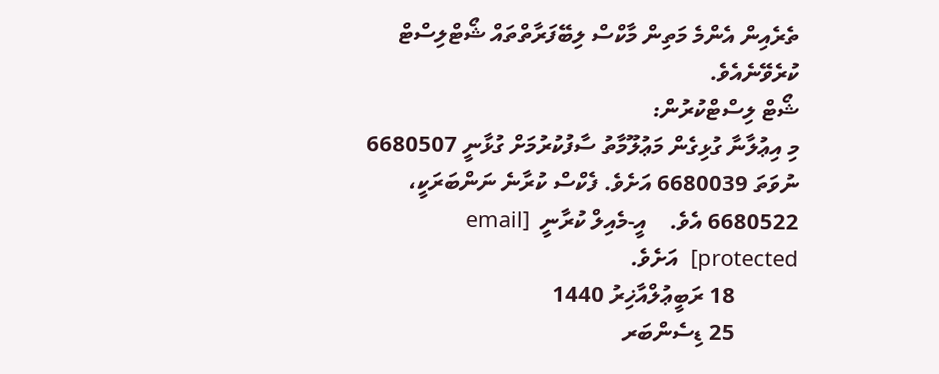ތެރެއިން އެންމެ މަތިން މާކްސް ލިބޭފަރާތްތައް ޝޯޓްލިސްޓް ކުރެވޭނެއެވެ.
ޝޯޓް ލިސްޓްކުރުން:
މި އިޢުލާނާ ގުޅިގެން މަޢުލޫމާތު ސާފުކުރުމަށް ގުޅާނީ 6680507 ނުވަތަ 6680039 އަށެވެ. ފެކްސް ކުރާނެ ނަންބަރަކީ، 6680522 އެވެ.    އީ-މެއިލް ކުރާނީ  [email protected]  އަށެވެ.
           18 ރަބީޢުލްއާޚިރު 1440
           25 ޑިސެންބަރ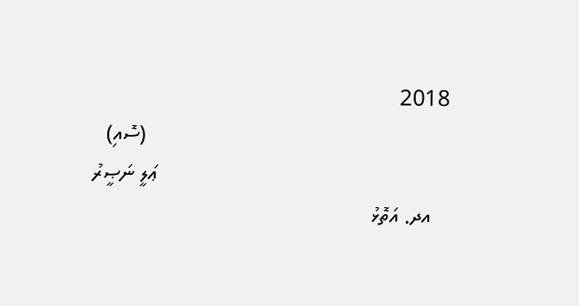2018
                                                     (ސޮއި)
                                                   ޢަލީ ނަޞީރު
   އދ. އަތޮޅު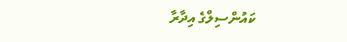ކައުންސިލްގެ އިދާރާ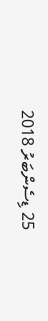25 ޑިސެންބަރު 2018